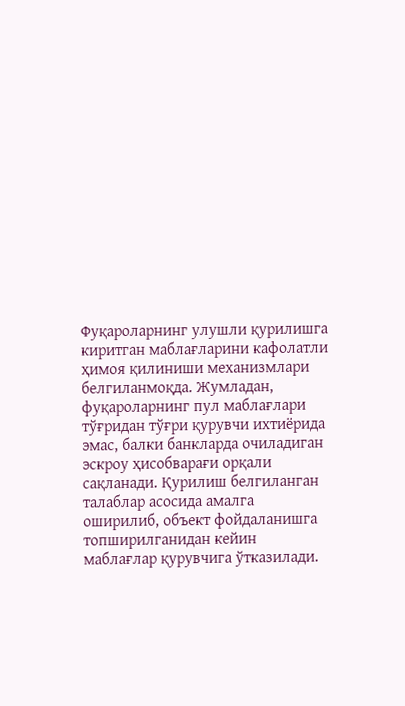Фуқароларнинг улушли қурилишга киритган маблағларини кафолатли ҳимоя қилиниши механизмлари белгиланмоқда. Жумладан, фуқароларнинг пул маблағлари тўғридан тўғри қурувчи ихтиёрида эмас, балки банкларда очиладиган эскроу ҳисобварағи орқали сақланади. Қурилиш белгиланган талаблар асосида амалга оширилиб, объект фойдаланишга топширилганидан кейин маблағлар қурувчига ўтказилади.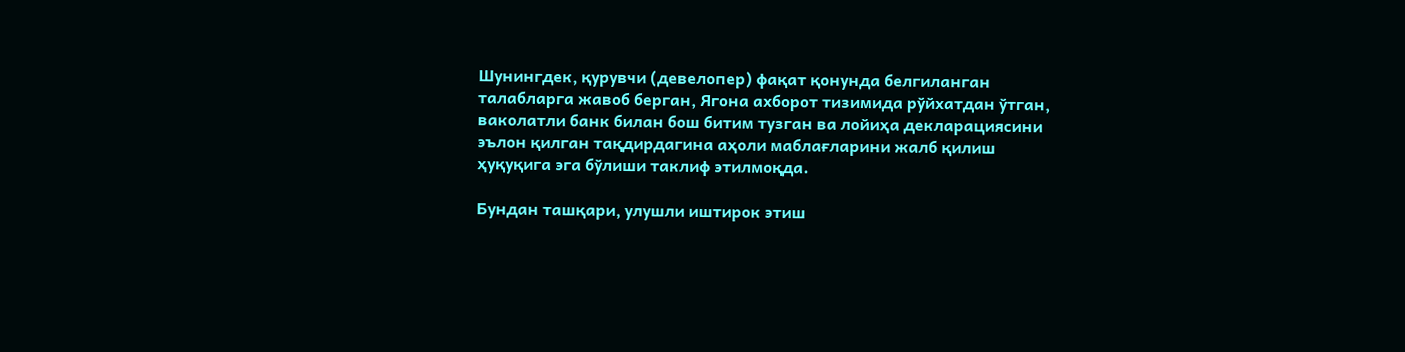Шунингдек, қурувчи (девелопер) фақат қонунда белгиланган талабларга жавоб берган, Ягона ахборот тизимида рўйхатдан ўтган, ваколатли банк билан бош битим тузган ва лойиҳа декларациясини эълон қилган тақдирдагина аҳоли маблағларини жалб қилиш ҳуқуқига эга бўлиши таклиф этилмоқда.

Бундан ташқари, улушли иштирок этиш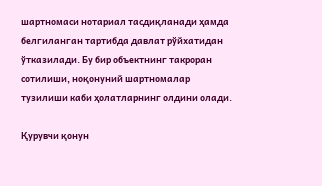шартномаси нотариал тасдиқланади ҳамда белгиланган тартибда давлат рўйхатидан ўтказилади. Бу бир объектнинг такроран сотилиши, ноқонуний шартномалар тузилиши каби ҳолатларнинг олдини олади.

Қурувчи қонун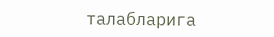талабларига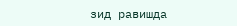зид равишда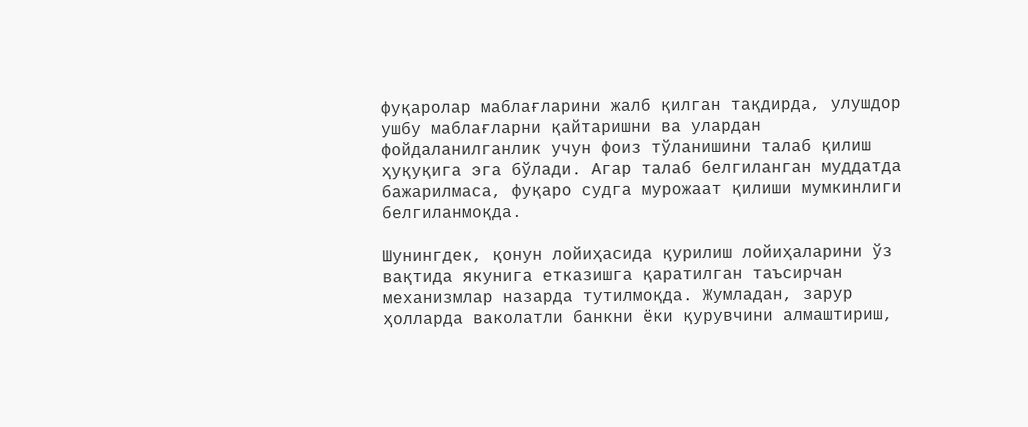фуқаролар маблағларини жалб қилган тақдирда, улушдор ушбу маблағларни қайтаришни ва улардан фойдаланилганлик учун фоиз тўланишини талаб қилиш ҳуқуқига эга бўлади. Агар талаб белгиланган муддатда бажарилмаса, фуқаро судга мурожаат қилиши мумкинлиги белгиланмоқда.

Шунингдек, қонун лойиҳасида қурилиш лойиҳаларини ўз вақтида якунига етказишга қаратилган таъсирчан механизмлар назарда тутилмоқда. Жумладан, зарур ҳолларда ваколатли банкни ёки қурувчини алмаштириш,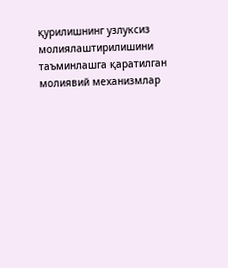қурилишнинг узлуксиз молиялаштирилишини таъминлашга қаратилган молиявий механизмлар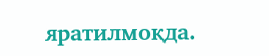яратилмоқда.